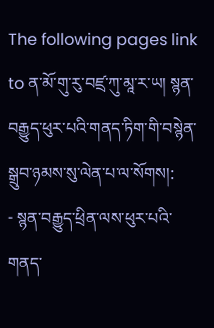The following pages link to ན་མོ་གུ་རུ་བཛྲ་ཀུ་མཱ་ར་ཡ། སྙན་བརྒྱུད་ཕུར་པའི་གནད་ཏིག་གི་བསྙེན་སྒྲུབ་ཉམས་སུ་ལེན་པ་ལ་སོགས།:
- སྙན་བརྒྱུད་ཕྲིན་ལས་ཕུར་པའི་གནད་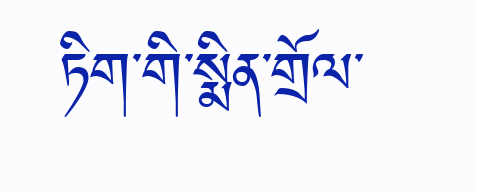ཏིག་གི་སྨིན་གྲོལ་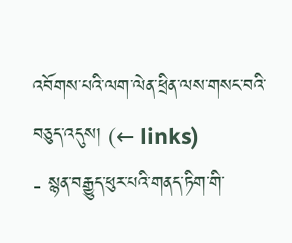འབོགས་པའི་ལག་ལེན་ཕྲིན་ལས་གསང་བའི་བཅུད་འདུས། (← links)
- སྙན་བརྒྱུད་ཕུར་པའི་གནད་ཏིག་གི་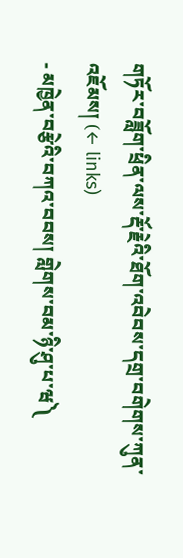གཏོར་བཟློག་ཕྲིན་ལས་རྡོ་རྗེའི་ཐོག་འབེབས་དགྲ་བགེགས་ཀུན་འཇོམས། (← links)
- མཁྱེན་བརྩེའི་བཀའ་བབས། གླེགས་བམ་ཉི་ཤུ་པ་ཝ༽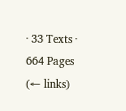· 33 Texts · 664 Pages (← links)